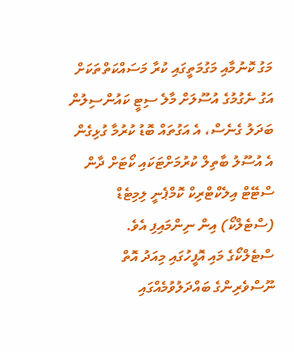މަގު ކޮނުމާއި މަގުމަތީގައި ކުރާ މަސައްކަތްތަކަށް އަގު ނެގުމުގެ އުސޫލަށް މާލެ ސިޓީ ކައުންސިލުން ބަދަލު ގެނެސް، އެ އަގުތައް ބޮޑު ކުރުމާ ގުޅިގެން އެ އުސޫލު ބާތިލް ކުރުމަށްޓަކައި ކޯޓަށް ދާން ސްޓޭޓް އިލެކްޓްރިކް ކޮމްޕެނީ ލިމިޓެޑް (ސްޓެލްކޯ) އިން ނިންމައިފި އެވެ.
ސްޓެލްކޯގެ މައި އޮފީހުގައި މިއަދު އޮތް ނޫސްވެރިންގެ ބައްދަލުވުމެއްގައި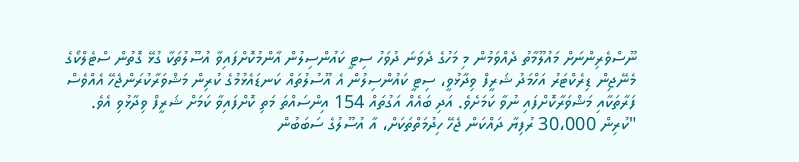ނޫސްވެރިންނަށް މައުލޫމާތު ދެއްވަމުން މި މަހުގެ ދެވަނަ ދުވަހު ސިޓީ ކައުންސިލުން އާންމުކޮށްފައިވާ އުސޫލުތަކާ ގުޅޭ ގޮތުން ސްޓެލްކޯގެ މެނޭޖިން ޑިރެކްޓަރު އަހްމަދު ޝަރީފް ވިދާޅުވީ، ސިޓީ ކައުންސިލުން އެ އޫސުލުތައް ކަނޑައެޅުމުގެ ކުރިން މަޝްވަރާކުރަންޖެހޭ އެއްވެސް ފަރާތަކާއި މަޝްވަރާކޮށްފައި ނުވާ ކަމަށެވެ. އަދި ބައެއް އަގުތައް 154 އިންސައްތަ މަތި ކޮށްފައިވާ ކަމަށް ޝަރީފް ވިދާޅުވި އެވެ.
"ކުރިން 30،000 ރުފިޔާ ދައްކަން ޖެހޭ ހިދުމަތްތަކަށް، އާ އުސޫލުގެ ސަބަބުން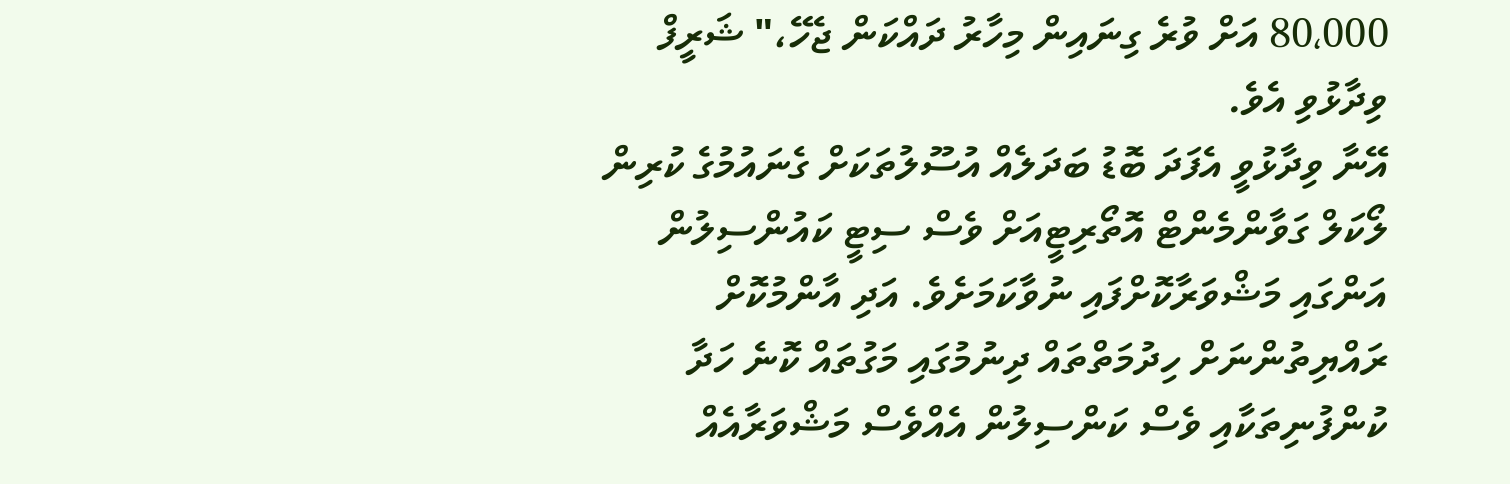80،000 އަށް ވުރެ ގިނައިން މިހާރު ދައްކަން ޖެހޭ،" ޝަރީފް ވިދާޅުވި އެވެ.
އޭނާ ވިދާޅުވީ އެފަދަ ބޮޑު ބަދަލެއް އުސޫލުތަކަށް ގެނައުމުގެ ކުރިން ލޯކަލް ގަވާންމެންޓް އޮތޯރިޓީއަށް ވެސް ސިޓީ ކައުންސިލުން އަންގައި މަޝްވަރާކޮށްފައި ނުވާކަމަށެވެ. އަދި އާންމުކޮށް ރައްޔިތުންނަށް ހިދުމަތްތައް ދިނުމުގައި މަގުތައް ކޮނެ ހަދާ ކުންފުނިތަކާއި ވެސް ކަންސިލުން އެއްވެސް މަޝްވަރާއެއް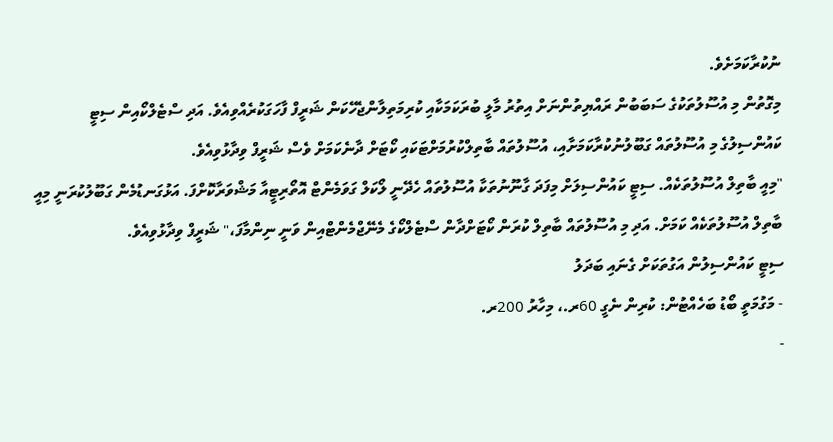ނުކުރާކަމަށެވެ.
މިގޮތުން މި އުސޫލުތަކުގެ ސަބަބުން ރައްޔިތުންނަށް އިތުރު މާލީ ބުރަކަމަކާއި ކުރިމަތިލާންޖެހޭކަން ޝަރީފް ފާހަގަކުރެއްވިއެވެ. އަދި ސްޓެލްކޯއިން ސިޓީ ކައުންސިލުގެ މި އުސޫލުތައް ގަބޫލުނުކުރާކަމަށާއި، އުސޫލުތައް ބާތިލްކުރުމަށްޓަކައި ކޯޓަށް ދާނެކަމަށް ވެސް ޝަރީފް ވިދާޅުވިއެވެ.
"މިއީ ބާތިލް އުސޫލުތަކެއް. ސިޓީ ކައުންސިލަށް މިފަދަ ގާނޫނުތަކާ އުސޫލުތައް ހެދޭނީ ލޯކަލް ގަވަމެންޓް އޮތޯރިޓީއާ މަޝްވަރާކޮށްފަ. އަޅުގަނޑުމެން ގަބޫލުކުރަނީ މިއީ ބާތިލް އުސޫލުތަކެއް ކަމަށް. އަދި މި އުސޫލުތައް ބާތިލް ކުރަން ކޯޓަށްދާން ސްޓެލްކޯގެ މެނޭޖްމެންޓްއިން ވަނީ ނިންމާފަ،" ޝަރީފް ވިދާޅުވިއެވެ.
ސިޓީ ކައުންސިލުން އަގުތަކަށް ގެނައި ބަދަލު
- މަގުމަތީ ބޯޑު ބަހެއްޓުން: ކުރިން ނެގީ 60ރ.، މިހާރު 200ރ.
-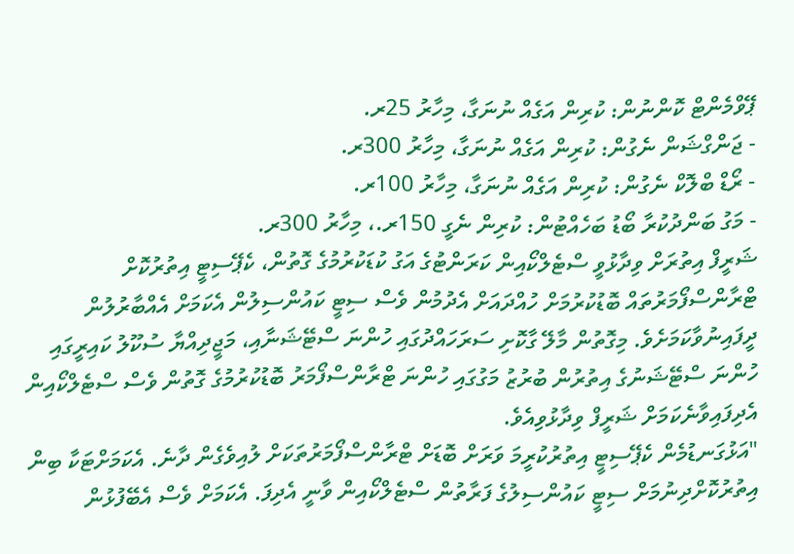ޕޭވްމެންޓް ކޮންނުން: ކުރިން އަގެއް ނުނަގާ، މިހާރު 25ރ.
- ޖަންގްޝަން ނެގުން: ކުރިން އަގެއް ނުނަގާ، މިހާރު 300ރ.
- ރޯޑް ބްލޮކް ނެގުން: ކުރިން އަގެއް ނުނަގާ، މިހާރު 100ރ.
- މަގު ބަންދުކުރާ ބޯޑު ބަހެއްޓުން: ކުރިން ނެގީ 150ރ.، މިހާރު 300ރ.
ޝަރީފް އިތުރަށް ވިދާޅުވީ ސްޓެލްކޯއިން ކަރަންޓުގެ އަގު ކުޑަކުރުމުގެ ގޮތުން، ކެޕޭސިޓީ އިތުރުކޮށް ޓްރާންސްފޯމަރުތައް ބޮޑުކުރުމަށް ހުއްދައަށް އެދުމުން ވެސް ސިޓީ ކައުންސިލުން އެކަމަށް އެއްބާރުލުން ދީފައިނުވާކަމަށެވެ. މިގޮތުން މާލޭ ގާކޮށި ސަރަހައްދުގައި ހުންނަ ސްޓޭޝަނާއި، މަޖީދިއްޔާ ސުކޫލު ކައިރީގައި ހުންނަ ސްޓޭޝަނުގެ އިތުރުން ބުރުޒު މަގުގައި ހުންނަ ޓްރާންސްފޯމަރު ބޮޑުކުރުމުގެ ގޮތުން ވެސް ސްޓެލްކޯއިން އެދިފައިވާނެކަމަށް ޝަރީފް ވިދާޅުވިއެވެ.
"އަޅުގަނޑުމެން ކެޕޭސިޓީ އިތުރުކުރީމަ ވަރަށް ބޮޑަށް ޓްރާންސްފޯމަރުތަކަށް ލުއިވެގެން ދާނެ. އެކަމަށްޓަކާ ބިން އިތުރުކޮށްދިނުމަށް ސިޓީ ކައުންސިލުގެ ފަރާތުން ސްޓެލްކޯއިން ވާނީ އެދިފަ. އެކަމަށް ވެސް އެބޭފުޅުން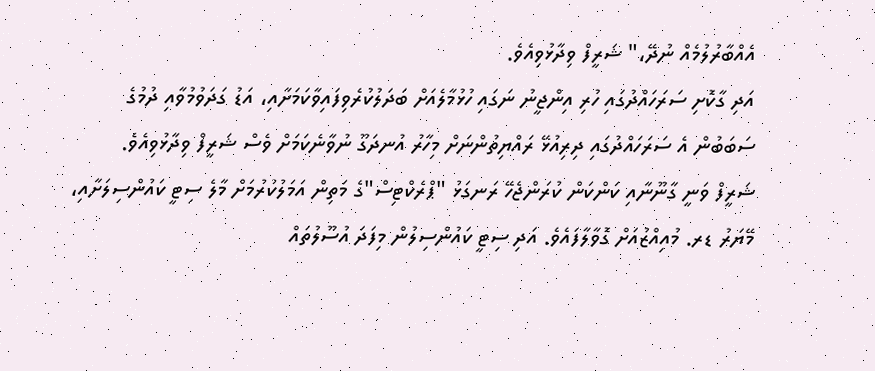އެއްބާރުލުމެއް ނުދޭ،" ޝަރީފް ވިދާޅުވިއެވެ.
އަދި ގާކޮށި ސަރަހައްދުގައި ހުރި އިންޖީނު ނަގައި ހުޅުމާލެއަށް ބަދަލުކުރެވިފައިވާކަމަށާއި، އަޑު ގަދަވުމުވާއި ދުމުގެ ސަބަބުން އެ ސަރަހައްދުގައި ދިރިއުޅޭ ރައްޔިތުންނަށް މިހާރު އުނދަގޫ ނުވާނެކަމަށް ވެސް ޝަރީފް ވިދާޅުވިއެވެ.
ޝަރީފް ވަނީ ގާނޫނާއި ކަންކަން ކުރަންޖެހޭ ރަނގަޅު "ޕްރެކްޓިސް"ގެ މަތިން އަމަލުކުރުމަށް މާލެ ސިޓީ ކައުންސިލަށާއި، މޭޔަރު ޑރ. މުއިއްޒުއަށް ގޮވާލާފައެވެ. އަދި ސިޓީ ކައުންސިލުން މިފަދަ އުސޫލުތައް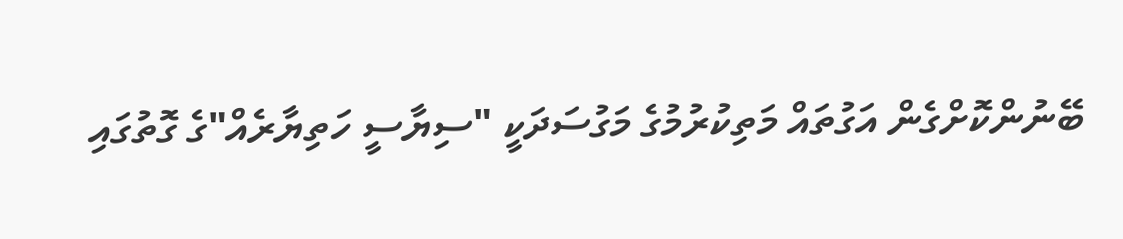ބޭނުންކޮށްގެން އަގުތައް މަތިކުރުމުގެ މަގުސަދަކީ "ސިޔާސީ ހަތިޔާރެއް"ގެ ގޮތުގައި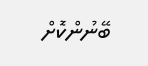ބޭނުންކޮށް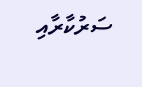ސަރުކާރާއި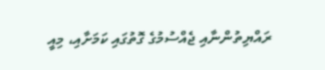ރައްޔިތުންނާއި ޖެއްސުމުގެ ގޮތުގައި ކަމަށާއި، މިއީ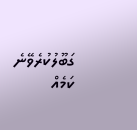ގަބޫލުކުރެވޭނެ ކަމެއް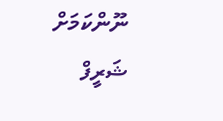ނޫންކަމަށް ޝަރީފް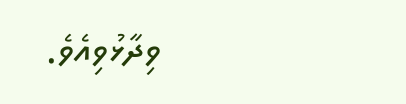ވިދާޅުވިއެވެ.